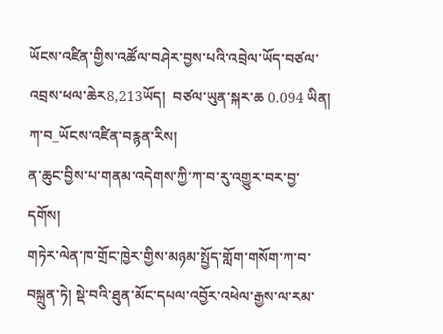ཡོངས་འཛིན་གྱིས་འཚོལ་བཤེར་བྱས་པའི་འབྲེལ་ཡོད་བཙལ་འབྲས་ཕལ་ཆེར8,213ཡོད།  བཙལ་ཡུན་སྐར་ཆ 0.094 ཡིན།
ཀ་བ_ཡོངས་འཛིན་བརྙན་རིས།
ན་ཆུང་བྱིས་པ་གནམ་འདེགས་ཀྱི་ཀ་བ་རུ་འགྱུར་བར་བྱ་དགོས།
གཏེར་ལེན་ཁ་གྲོང་ཁྱེར་གྱིས་མཉམ་སྤྱོད་གློག་གསོག་ཀ་བ་བསྐྲུན་ཏེ། སྡེ་བའི་ཐུན་མོང་དཔལ་འབྱོར་འཕེལ་རྒྱས་ལ་རམ་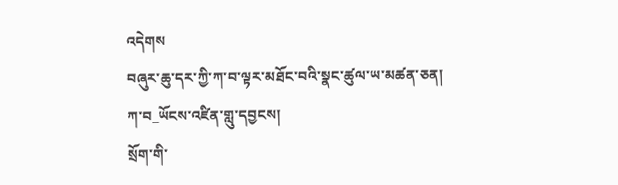འདེགས
བཞུར་ཆུ་དར་ཀྱི་ཀ་བ་ལྟར་མཐོང་བའི་སྣང་ཚུལ་ཡ་མཚན་ཅན།
ཀ་བ_ཡོངས་འཛིན་གླུ་དབྱངས།
སྲོག་གི་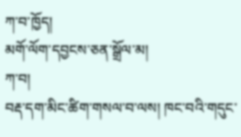ཀ་བ་ཁྱོད།
མགོ་ལོག་དབྱངས་ཅན་སྒྲོལ་མ།
ཀ་བ།
བརྡ་དག་མིང་ཚིག་གསལ་བ་ལས། ཁང་བའི་གདུང་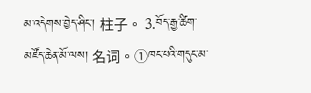མ་འདེགས་བྱེད་ཤིང་། 柱子。 3.བོད་རྒྱ་ཚིག་མཛོད་ཆེན་མོ་ལས། 名词。①ཁང་པའི་གདུང་མ་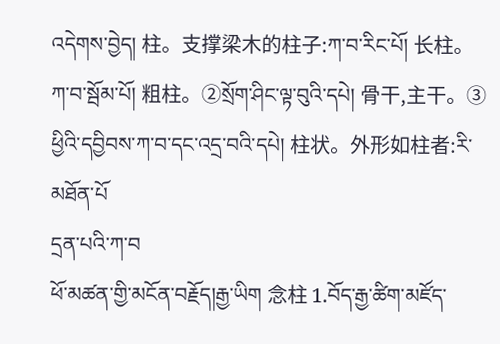འདེགས་བྱེད། 柱。支撑梁木的柱子:ཀ་བ་རིང་པོ། 长柱。ཀ་བ་སྦོམ་པོ། 粗柱。②སྲོག་ཤིང་ལྟ་བུའི་དཔེ། 骨干,主干。③ ཕྱིའི་དབྱིབས་ཀ་བ་དང་འདྲ་བའི་དཔེ། 柱状。外形如柱者:རི་མཐོན་པོ
དྲན་པའི་ཀ་བ
ཕོ་མཚན་གྱི་མངོན་བརྗོད།རྒྱ་ཡིག 念柱 1.བོད་རྒྱ་ཚིག་མཛོད་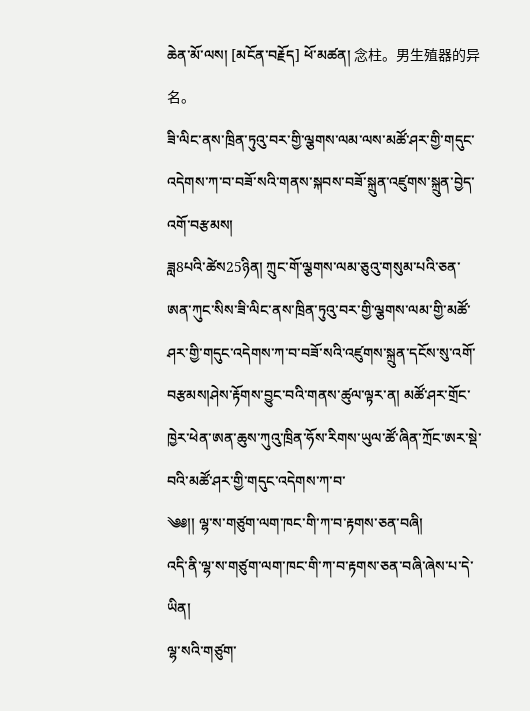ཆེན་མོ་ལས། [མངོན་བརྗོད] ཕོ་མཚན། 念柱。男生殖器的异名。
ཟི་ལིང་ནས་ཁྲིན་ཏུའུ་བར་གྱི་ལྕགས་ལམ་ལས་མཚོ་ཤར་གྱི་གདུང་འདེགས་ཀ་བ་བཟོ་སའི་གནས་སྐབས་བཟོ་སྐྲུན་འཛུགས་སྐྲུན་བྱེད་འགོ་བརྩམས།
ཟླ8པའི་ཚེས25ཉིན། ཀྲུང་གོ་ལྕགས་ལམ་ཅུའུ་གསུམ་པའི་ཅན་ཨན་ཀུང་སིས་ཟི་ལིང་ནས་ཁྲིན་ཏུའུ་བར་གྱི་ལྕགས་ལམ་གྱི་མཚོ་ཤར་གྱི་གདུང་འདེགས་ཀ་བ་བཟོ་སའི་འཛུགས་སྐྲུན་དངོས་སུ་འགོ་བརྩམས།ཤེས་རྟོགས་བྱུང་བའི་གནས་ཚུལ་ལྟར་ན། མཚོ་ཤར་གྲོང་ཁྱེར་ཕེན་ཨན་ཆུས་ཀུའུ་ཁྲིན་ཧོས་རིགས་ཡུལ་ཚོ་ཞིན་ཀྲོང་ཨར་སྡེ་བའི་མཚོ་ཤར་གྱི་གདུང་འདེགས་ཀ་བ་
༄༅།། ལྷ་ས་གཙུག་ལག་ཁང་གི་ཀ་བ་རྟགས་ཅན་བཞི།
འདི་ནི་ལྷ་ས་གཙུག་ལག་ཁང་གི་ཀ་བ་རྟགས་ཅན་བཞི་ཞེས་པ་དེ་ཡིན།
ལྷ་སའི་གཙུག་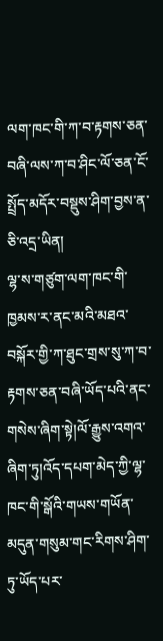ལག་ཁང་གི་ཀ་བ་རྟགས་ཅན་བཞི་ལས་ཀ་བ་ཤིང་ལོ་ཅན་ངོ་སྤྲོད་མདོར་བསྡུས་ཤིག་བྱས་ན་ཅི་འདྲ་ཡིན།
ལྷ་ས་གཙུག་ལག་ཁང་གི་ཁྱམས་ར་ནང་མའི་མཐའ་བསྐོར་གྱི་ཀ་ཐུང་གྲས་སུ་ཀ་བ་རྟགས་ཅན་བཞི་ཡོད་པའི་ནང་གསེས་ཞིག་སྟེ།ལོ་རྒྱུས་འགའ་ཞིག་ཏུ།འོད་དཔག་མེད་ཀྱི་ལྷ་ཁང་གི་སྒོའི་གཡས་གཡོན་མདུན་གསུམ་གང་རིགས་ཤིག་ཏུ་ཡོད་པར་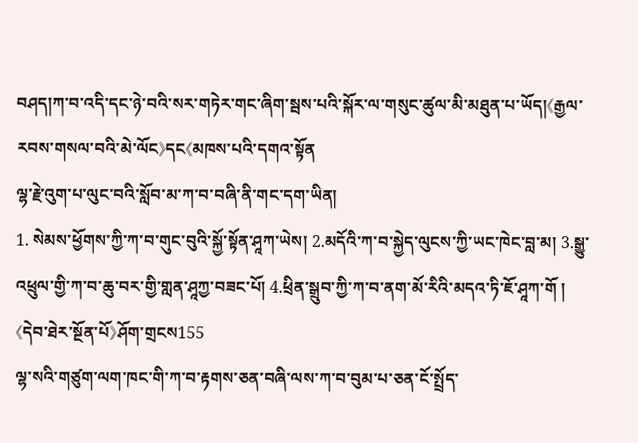བཤད།ཀ་བ་འདི་དང་ཉེ་བའི་སར་གཏེར་གང་ཞིག་སྦས་པའི་སྐོར་ལ་གསུང་ཚུལ་མི་མཐུན་པ་ཡོད།《རྒྱལ་རབས་གསལ་བའི་མེ་ལོང》དང《མཁས་པའི་དགའ་སྟོན
ལྷ་རྗེ་འུག་པ་ལུང་བའི་སློབ་མ་ཀ་བ་བཞི་ནི་གང་དག་ཡིན།
1. སེམས་ཕྱོགས་ཀྱི་ཀ་བ་གུང་བུའི་སྐྱོ་སྟོན་ཤཱཀ་ཡེས། 2.མདོའི་ཀ་བ་སྐྱེད་ལུངས་ཀྱི་ཡང་ཁེང་བླ་མ། 3.སྒྱུ་འཕྲུལ་གྱི་ཀ་བ་ཆུ་བར་གྱི་གླན་ཤཱཀྱ་བཟང་པོ། 4.ཕྲིན་སྒྲུབ་ཀྱི་ཀ་བ་ནག་མོ་རིའི་མདའ་ཏི་ཇོ་ཤཱཀ་གོ ། 《དེབ་ཐེར་སྔོན་པོ》ཤོག་གྲངས155
ལྷ་སའི་གཙུག་ལག་ཁང་གི་ཀ་བ་རྟགས་ཅན་བཞི་ལས་ཀ་བ་བུམ་པ་ཅན་ངོ་སྤྲོད་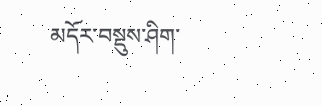མདོར་བསྡུས་ཤིག་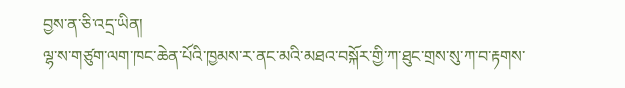བྱས་ན་ཅི་འདྲ་ཡིན།
ལྷ་ས་གཙུག་ལག་ཁང་ཆེན་པོའི་ཁྱམས་ར་ནང་མའི་མཐའ་བསྐོར་གྱི་ཀ་ཐུང་གྲས་སུ་ཀ་བ་རྟགས་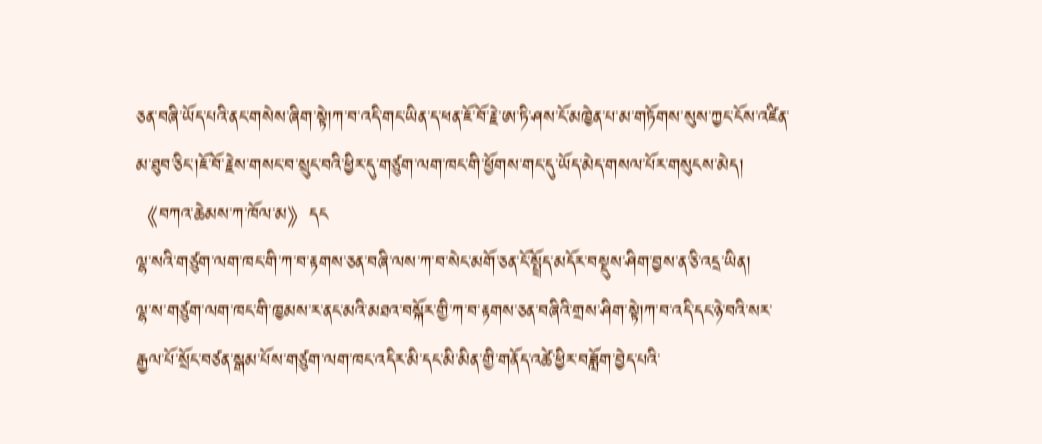ཅན་བཞི་ཡོད་པའི་ནང་གསེས་ཞིག་སྟེ།ཀ་བ་འདི་གང་ཡིན་ད་ཕན་ཇོ་བོ་རྗེ་ཨ་ཏི་ཤས་ངོ་མཁྱེན་པ་མ་གཏོགས་སུས་ཀྱང་ངོས་འཛིན་མ་ཐུབ་ཅིང་།ཇོ་བོ་རྗེས་གསང་བ་སྲུང་བའི་ཕྱིར་དུ་གཙུག་ལག་ཁང་གི་ཕྱོགས་གང་དུ་ཡོད་མེད་གསལ་པོར་གསུངས་མེད།《བཀའ་ཆེམས་ཀ་ཁོལ་མ》དང
ལྷ་སའི་གཙུག་ལག་ཁང་གི་ཀ་བ་རྟགས་ཅན་བཞི་ལས་ཀ་བ་སེང་མགོ་ཅན་ངོ་སྤྲོད་མདོར་བསྡུས་ཤིག་བྱས་ན་ཅི་འདྲ་ཡིན།
ལྷ་ས་གཙུག་ལག་ཁང་གི་ཁྱམས་ར་ནང་མའི་མཐའ་བསྐོར་གྱི་ཀ་བ་རྟགས་ཅན་བཞིའི་གྲས་ཤིག་སྟེ།ཀ་བ་འདི་དང་ཉེ་བའི་སར་རྒྱལ་པོ་སྲོང་བཙན་སྒམ་པོས་གཙུག་ལག་ཁང་འདིར་མི་དང་མི་མིན་གྱི་གནོད་འཚེ་ཕྱིར་བཟློག་བྱེད་པའི་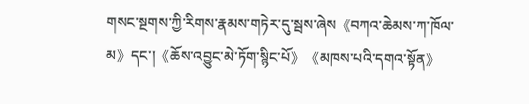གསང་སྔགས་ཀྱི་རིགས་རྣམས་གཏེར་དུ་སྦས་ཞེས《བཀའ་ཆེམས་ཀ་ཁོལ་མ》དང་།《ཆོས་འབྱུང་མེ་ཏོག་སྙིང་པོ》《མཁས་པའི་དགའ་སྟོན》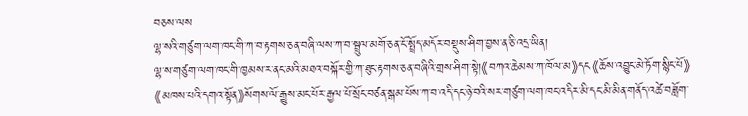བཅས་ལས
ལྷ་སའི་གཙུག་ལག་ཁང་གི་ཀ་བ་རྟགས་ཅན་བཞི་ལས་ཀ་བ་སྦྲུལ་མགོ་ཅན་ངོ་སྤྲོད་མདོར་བསྡུས་ཤིག་བྱས་ན་ཅི་འདྲ་ཡིན།
ལྷ་ས་གཙུག་ལག་ཁང་གི་ཁྱམས་ར་ནང་མའི་མཐའ་བསྐོར་གྱི་ཀ་ཐུང་རྟགས་ཅན་བཞིའི་གྲས་ཤིག་སྟེ།《བཀའ་ཆེམས་ཀ་ཁོལ་མ》དང《ཆོས་འབྱུང་མེ་ཏོག་སྙིང་པོ》《མཁས་པའི་དགའ་སྟོན》སོགས་ལོ་རྒྱུས་མང་པོར་རྒྱལ་པོ་སྲོང་བཙན་སྒམ་པོས་ཀ་བ་འདི་དང་ཉེ་བའི་སར་གཙུག་ལག་ཁང་འདིར་མི་དང་མི་མིན་གནོད་འཚེ་བཟློག་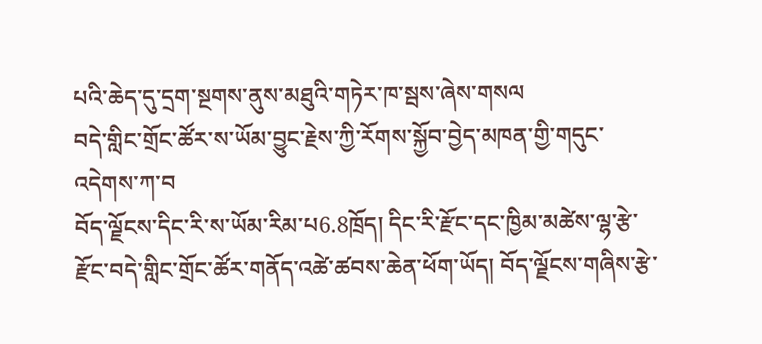པའི་ཆེད་དུ་དྲག་སྔགས་ནུས་མཐུའི་གཏེར་ཁ་སྦས་ཞེས་གསལ
བདེ་གླིང་གྲོང་ཚོར་ས་ཡོམ་བྱུང་རྗེས་ཀྱི་རོགས་སྐྱོབ་བྱེད་མཁན་གྱི་གདུང་འདེགས་ཀ་བ
བོད་ལྗོངས་དིང་རི་ས་ཡོམ་རིམ་པ6.8ཁྲོད། དིང་རི་རྫོང་དང་ཁྱིམ་མཚེས་ལྷ་རྩེ་རྫོང་བདེ་གླིང་གྲོང་ཚོར་གནོད་འཚེ་ཚབས་ཆེན་ཕོག་ཡོད། བོད་ལྗོངས་གཞིས་རྩེ་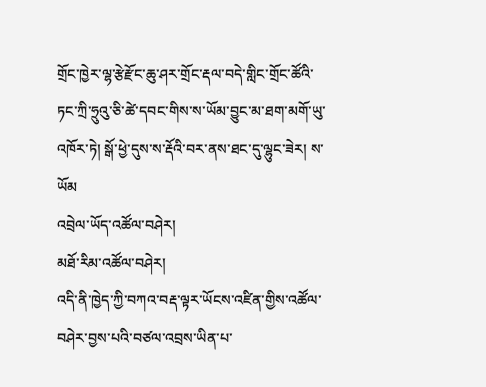གྲོང་ཁྱེར་ལྷ་རྩེརྫོང་ཆུ་ཤར་གྲོང་རྡལ་བདེ་གླིང་གྲོང་ཚོའི་ཏང་ཀྲི་ཧྲུའུ་ཅི་ཚེ་དབང་གིས་ས་ཡོམ་བྱུང་མ་ཐག་མགོ་ཡུ་འཁོར་ཏེ། སྒོ་ཕྱེ་དུས་ས་རྡོའི་བར་ནས་ཐང་དུ་ལྷུང་ཟེར། ས་ཡོམ
འབྲེལ་ཡོད་འཚོལ་བཤེར།
མཐོ་རིམ་འཚོལ་བཤེར།
འདི་ནི་ཁྱེད་ཀྱི་བཀའ་བརྡ་ལྟར་ཡོངས་འཛིན་གྱིས་འཚོལ་བཤེར་བྱས་པའི་བཙལ་འབྲས་ཡིན་པ་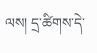ལས། དྲ་ཚིགས་དེ་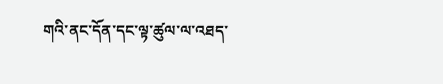གའི་ནང་དོན་དང་ལྟ་ཚུལ་ལ་འཐད་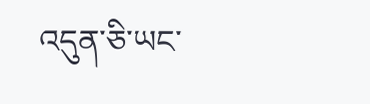འདུན་ཅི་ཡང་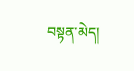བསྟན་མེད།